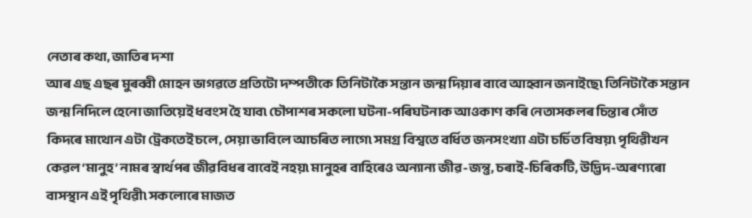নেতাৰ কথা, জাতিৰ দশা
আৰ এছ এছৰ মুৰব্বী মোহন ভাগৱতে প্ৰতিটো দম্পতীকে তিনিটাকৈ সন্তান জন্ম দিয়াৰ বাবে আহ্বান জনাইছে৷ তিনিটাকৈ সন্তান জন্ম নিদিলে হেনো জাতিয়েই ধবংস হৈ যাব৷ চৌপাশৰ সকলো ঘটনা-পৰিঘটনাক আওকাণ কৰি নেতাসকলৰ চিন্তাৰ সোঁত কিদৰে মাথোন এটা ট্ৰেকতেই চলে, সেয়া ভাবিলে আচৰিত লাগে৷ সমগ্ৰ বিশ্বতে বৰ্ধিত জনসংখ্যা এটা চৰ্চিত বিষয়৷ পৃথিৱীখন কেৱল ‘মানুহ’ নামৰ স্বাৰ্থপৰ জীৱবিধৰ বাবেই নহয়৷ মানুহৰ বাহিৰেও অন্যান্য জীৱ-জন্তু, চৰাই-চিৰিকটি, উদ্ভিদ-অৰণ্যৰো বাসস্থান এই পৃথিৱী৷ সকলোৰে মাজত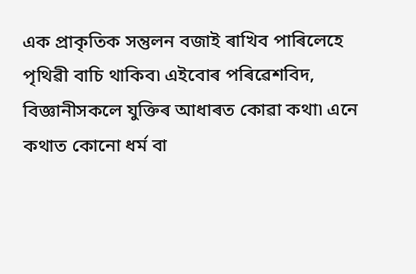এক প্ৰাকৃতিক সন্তুলন বজাই ৰাখিব পাৰিলেহে পৃথিৱী বাচি থাকিব৷ এইবোৰ পৰিৱেশবিদ, বিজ্ঞানীসকলে যুক্তিৰ আধাৰত কোৱা কথা৷ এনে কথাত কোনো ধৰ্ম বা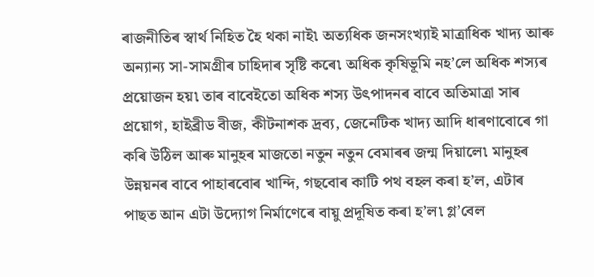ৰাজনীতিৰ স্বাৰ্থ নিহিত হৈ থকা নাই৷ অত্যধিক জনসংখ্যাই মাত্ৰাধিক খাদ্য আৰু অন্যান্য সা-সামগ্ৰীৰ চাহিদাৰ সৃষ্টি কৰে৷ অধিক কৃষিভূমি নহ’লে অধিক শস্যৰ প্ৰয়োজন হয়৷ তাৰ বাবেইতো অধিক শস্য উৎপাদনৰ বাবে অতিমাত্ৰা সাৰ প্ৰয়োগ, হাইব্ৰীড বীজ, কীটনাশক দ্ৰব্য, জেনেটিক খাদ্য আদি ধাৰণাবোৰে গা কৰি উঠিল আৰু মানুহৰ মাজতো নতুন নতুন বেমাৰৰ জন্ম দিয়ালে৷ মানুহৰ উন্নয়নৰ বাবে পাহাৰবোৰ খান্দি, গছবোৰ কাটি পথ বহল কৰা হ’ল, এটাৰ পাছত আন এটা উদ্যোগ নিৰ্মাণেৰে বায়ু প্ৰদূষিত কৰা হ’ল৷ গ্ল’বেল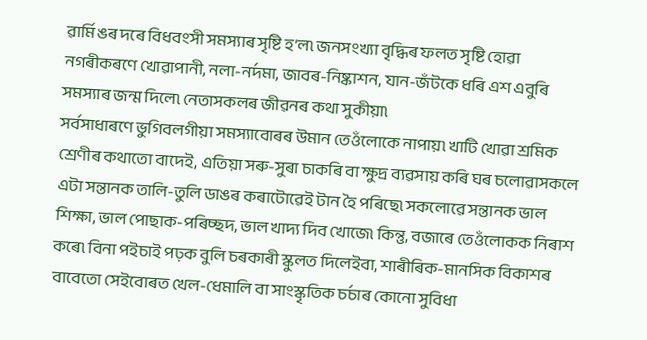ৱাৰ্মিঙৰ দৰে বিধবংসী সমস্যাৰ সৃষ্টি হ’ল৷ জনসংখ্যা বৃদ্ধিৰ ফলত সৃষ্টি হোৱা নগৰীকৰণে খোৱাপানী, নলা-নৰ্দমা, জাবৰ-নিষ্কাশন, যান-জঁটকে ধৰি এশ এবুৰি সমস্যাৰ জন্ম দিলে৷ নেতাসকলৰ জীৱনৰ কথা সুকীয়া৷
সৰ্বসাধাৰণে ভুগিবলগীয়া সমস্যাবোৰৰ উমান তেওঁলোকে নাপায়৷ খাটি খোৱা শ্ৰমিক শ্ৰেণীৰ কথাতো বাদেই, এতিয়া সৰু-সুৰা চাকৰি বা ক্ষুদ্ৰ ব্যৱসায় কৰি ঘৰ চলোৱাসকলে এটা সন্তানক তালি-তুলি ডাঙৰ কৰাটোৱেই টান হৈ পৰিছে৷ সকলোৱে সন্তানক ভাল শিক্ষা, ভাল পোছাক-পৰিচ্ছদ, ভাল খাদ্য দিব খোজে৷ কিন্তু, বজাৰে তেওঁলোকক নিৰাশ কৰে৷ বিনা পইচাই পঢ়ক বুলি চৰকাৰী স্কুলত দিলেইবা, শাৰীৰিক-মানসিক বিকাশৰ বাবেতো সেইবোৰত খেল-ধেমালি বা সাংস্কৃতিক চৰ্চাৰ কোনো সুবিধা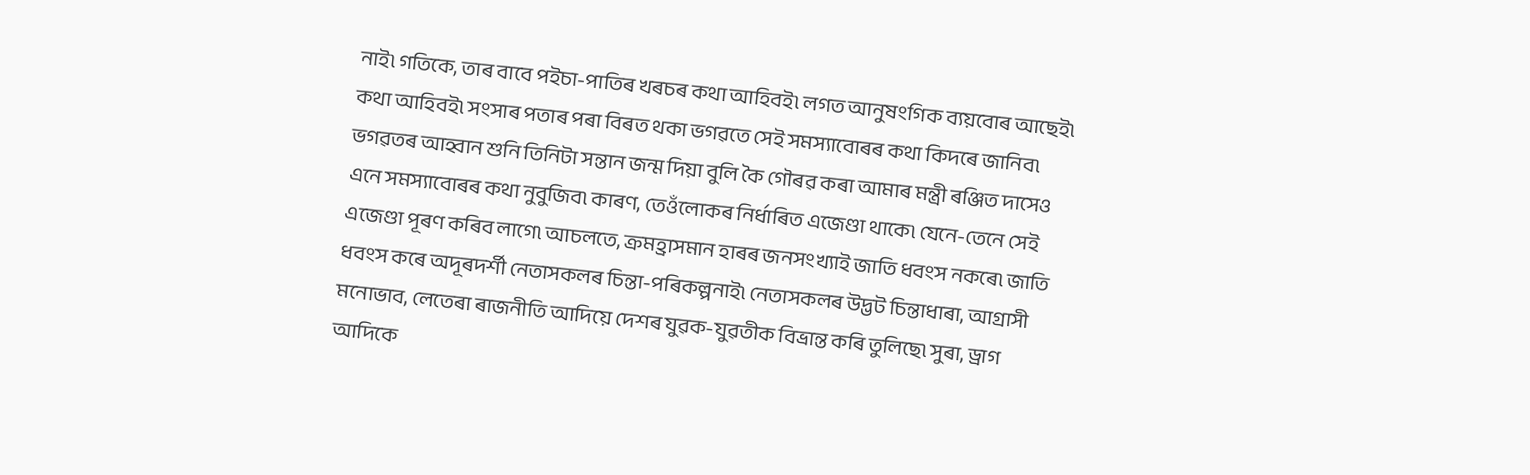নাই৷ গতিকে, তাৰ বাবে পইচা-পাতিৰ খৰচৰ কথা আহিবই৷ লগত আনুষংগিক ব্যয়বোৰ আছেই৷ কথা আহিবই৷ সংসাৰ পতাৰ পৰা বিৰত থকা ভগৱতে সেই সমস্যাবোৰৰ কথা কিদৰে জানিব৷ ভগৱতৰ আহ্বান শুনি তিনিটা সন্তান জন্ম দিয়া বুলি কৈ গৌৰৱ কৰা আমাৰ মন্ত্ৰী ৰঞ্জিত দাসেও এনে সমস্যাবোৰৰ কথা নুবুজিব৷ কাৰণ, তেওঁলোকৰ নিৰ্ধাৰিত এজেণ্ডা থাকে৷ যেনে-তেনে সেই এজেণ্ডা পূৰণ কৰিব লাগে৷ আচলতে, ক্ৰমহ্ৰাসমান হাৰৰ জনসংখ্যাই জাতি ধবংস নকৰে৷ জাতি ধবংস কৰে অদূৰদৰ্শী নেতাসকলৰ চিন্তা-পৰিকল্পনাই৷ নেতাসকলৰ উদ্ভট চিন্তাধাৰা, আগ্ৰাসী মনোভাব, লেতেৰা ৰাজনীতি আদিয়ে দেশৰ যুৱক-যুৱতীক বিভ্ৰান্ত কৰি তুলিছে৷ সুৰা, ড্ৰাগ আদিকে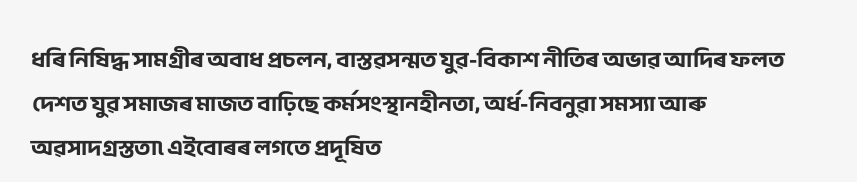ধৰি নিষিদ্ধ সামগ্ৰীৰ অবাধ প্ৰচলন, বাস্তৱসন্মত যুৱ-বিকাশ নীতিৰ অভাৱ আদিৰ ফলত দেশত যুৱ সমাজৰ মাজত বাঢ়িছে কৰ্মসংস্থানহীনতা, অৰ্ধ-নিবনুৱা সমস্যা আৰু অৱসাদগ্ৰস্ততা৷ এইবোৰৰ লগতে প্ৰদূষিত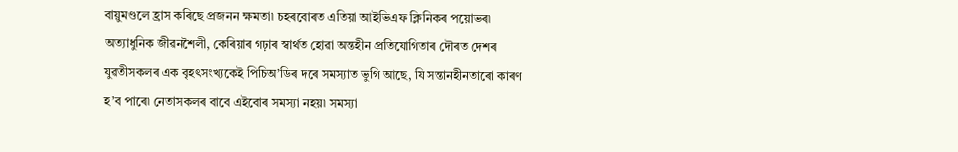বায়ুমণ্ডলে হ্ৰাস কৰিছে প্ৰজনন ক্ষমতা৷ চহৰবোৰত এতিয়া আইভিএফ ক্লিনিকৰ পয়োভৰ৷ অত্যাধুনিক জীৱনশৈলী, কেৰিয়াৰ গঢ়াৰ স্বাৰ্থত হোৱা অন্তহীন প্ৰতিযোগিতাৰ দৌৰত দেশৰ যুৱতীসকলৰ এক বৃহৎসংখ্যকেই পিচিঅ’ডিৰ দৰে সমস্যাত ভুগি আছে, যি সন্তানহীনতাৰো কাৰণ হ’ব পাৰে৷ নেতাসকলৰ বাবে এইবোৰ সমস্যা নহয়৷ সমস্যা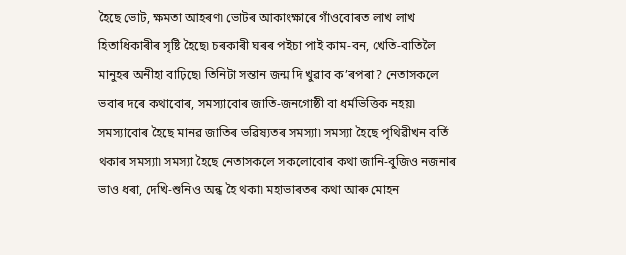হৈছে ভোট, ক্ষমতা আহৰণ৷ ভোটৰ আকাংক্ষাৰে গাঁওবোৰত লাখ লাখ হিতাধিকাৰীৰ সৃষ্টি হৈছে৷ চৰকাৰী ঘৰৰ পইচা পাই কাম-বন, খেতি-বাতিলৈ মানুহৰ অনীহা বাঢ়িছে৷ তিনিটা সন্তান জন্ম দি খুৱাব ক’ৰপৰা? নেতাসকলে ভবাৰ দৰে কথাবোৰ, সমস্যাবোৰ জাতি-জনগোষ্ঠী বা ধৰ্মভিত্তিক নহয়৷ সমস্যাবোৰ হৈছে মানৱ জাতিৰ ভৱিষ্যতৰ সমস্যা৷ সমস্যা হৈছে পৃথিৱীখন বৰ্তি থকাৰ সমস্যা৷ সমস্যা হৈছে নেতাসকলে সকলোবোৰ কথা জানি-বুজিও নজনাৰ ভাও ধৰা, দেখি-শুনিও অন্ধ হৈ থকা৷ মহাভাৰতৰ কথা আৰু মোহন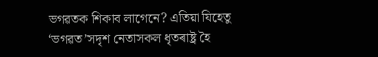ভগৱতক শিকাব লাগেনে? এতিয়া যিহেতু ‘ভগৱত’সদৃশ নেতাসকল ধৃতৰাষ্ট্ৰ হৈ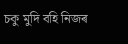চকু মুদি বহি নিজৰ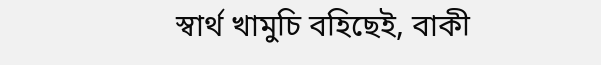স্বাৰ্থ খামুচি বহিছেই, বাকী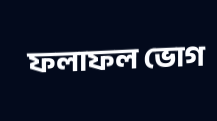ফলাফল ভোগ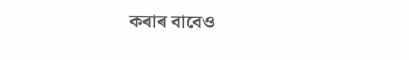কৰাৰ বাবেও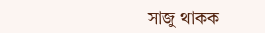সাজু থাকক